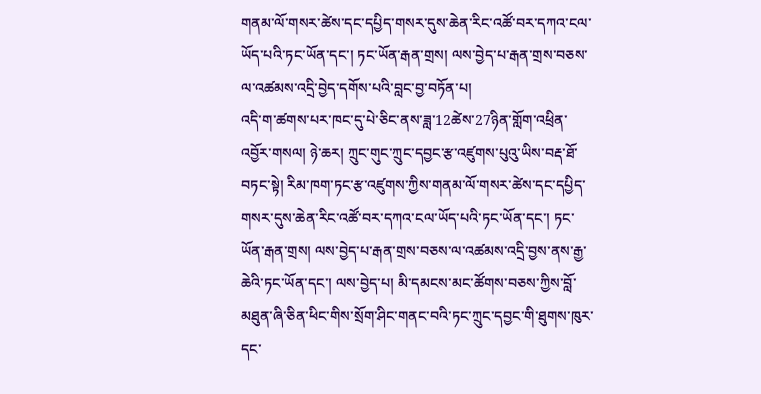གནམ་ལོ་གསར་ཚེས་དང་དཔྱིད་གསར་དུས་ཆེན་རིང་འཚོ་བར་དཀའ་ངལ་ཡོད་པའི་ཏང་ཡོན་དང་། ཏང་ཡོན་རྒན་གྲས། ལས་བྱེད་པ་རྒན་གྲས་བཅས་ལ་འཚམས་འདྲི་བྱེད་དགོས་པའི་བླང་བྱ་བཏོན་པ།
འདི་ག་ཚགས་པར་ཁང་དུ་པེ་ཅིང་ནས་ཟླ་12ཚེས་27ཉིན་གློག་འཕྲིན་འབྱོར་གསལ། ཉེ་ཆར། ཀྲུང་གུང་ཀྲུང་དབྱང་རྩ་འཛུགས་པུའུ་ཡིས་བརྡ་ཐོ་བཏང་སྟེ། རིམ་ཁག་ཏང་རྩ་འཛུགས་ཀྱིས་གནམ་ལོ་གསར་ཚེས་དང་དཔྱིད་གསར་དུས་ཆེན་རིང་འཚོ་བར་དཀའ་ངལ་ཡོད་པའི་ཏང་ཡོན་དང་། ཏང་ཡོན་རྒན་གྲས། ལས་བྱེད་པ་རྒན་གྲས་བཅས་ལ་འཚམས་འདྲི་བྱས་ནས་རྒྱ་ཆེའི་ཏང་ཡོན་དང་། ལས་བྱེད་པ། མི་དམངས་མང་ཚོགས་བཅས་ཀྱིས་བློ་མཐུན་ཞི་ཅིན་ཕིང་གིས་སྲོག་ཤིང་གནང་བའི་ཏང་ཀྲུང་དབྱང་གི་ཐུགས་ཁུར་དང་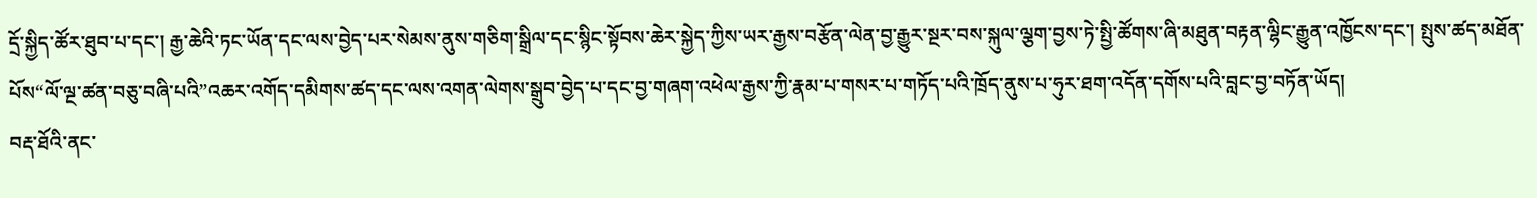དྲོ་སྐྱིད་ཚོར་ཐུབ་པ་དང་། རྒྱ་ཆེའི་ཏང་ཡོན་དང་ལས་བྱེད་པར་སེམས་ནུས་གཅིག་སྒྲིལ་དང་སྙིང་སྟོབས་ཆེར་སྐྱེད་ཀྱིས་ཡར་རྒྱས་བརྩོན་ལེན་བྱ་རྒྱུར་སྔར་བས་སྐུལ་ལྕག་བྱས་ཏེ་སྤྱི་ཚོགས་ཞི་མཐུན་བརྟན་ལྷིང་རྒྱུན་འཁྱོངས་དང་། སྤུས་ཚད་མཐོན་པོས“ལོ་ལྔ་ཚན་བཅུ་བཞི་པའི”འཆར་འགོད་དམིགས་ཚད་དང་ལས་འགན་ལེགས་སྒྲུབ་བྱེད་པ་དང་བྱ་གཞག་འཕེལ་རྒྱས་ཀྱི་རྣམ་པ་གསར་པ་གཏོད་པའི་ཁྲོད་ནུས་པ་ཧུར་ཐག་འདོན་དགོས་པའི་བླང་བྱ་བཏོན་ཡོད།
བརྡ་ཐོའི་ནང་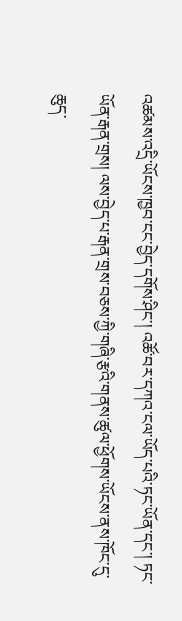འཚམས་འདྲི་ཡོངས་ཁྱབ་ངང་བྱེད་དགོས་ཤིང་། འཚོ་བར་དཀའ་ངལ་ཡོད་པའི་ཏང་ཡོན་དང་། ཏང་ཡོན་རྒན་གྲས། ལས་བྱེད་པ་རྒན་གྲས་བཅས་ཀྱི་གཞི་རྩའི་གནས་ཚུལ་ཕྱོགས་ཡོངས་ནས་ཁོང་དུ་ཆུད་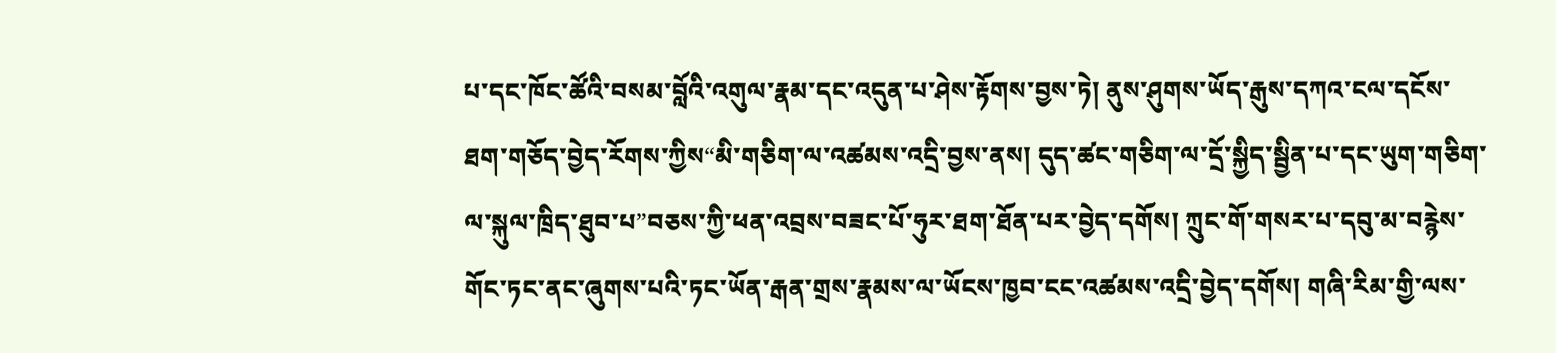པ་དང་ཁོང་ཚོའི་བསམ་བློའི་འགུལ་རྣམ་དང་འདུན་པ་ཤེས་རྟོགས་བྱས་ཏེ། ནུས་ཤུགས་ཡོད་རྒུས་དཀའ་ངལ་དངོས་ཐག་གཅོད་བྱེད་རོགས་ཀྱིས“མི་གཅིག་ལ་འཚམས་འདྲི་བྱས་ནས། དུད་ཚང་གཅིག་ལ་དྲོ་སྐྱིད་སྦྱིན་པ་དང་ཡུག་གཅིག་ལ་སྐུལ་ཁྲིད་ཐུབ་པ”བཅས་ཀྱི་ཕན་འབྲས་བཟང་པོ་ཧུར་ཐག་ཐོན་པར་བྱེད་དགོས། ཀྲུང་གོ་གསར་པ་དབུ་མ་བརྙེས་གོང་ཏང་ནང་ཞུགས་པའི་ཏང་ཡོན་རྒན་གྲས་རྣམས་ལ་ཡོངས་ཁྱབ་ངང་འཚམས་འདྲི་བྱེད་དགོས། གཞི་རིམ་གྱི་ལས་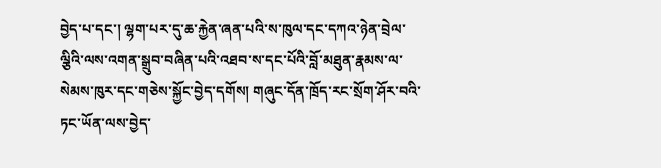བྱེད་པ་དང་། ལྷག་པར་དུ་ཆ་རྐྱེན་ཞན་པའི་ས་ཁུལ་དང་དཀའ་ཉེན་བྲེལ་ལྕིའི་ལས་འགན་སྒྲུབ་བཞིན་པའི་འཐབ་ས་དང་པོའི་བློ་མཐུན་རྣམས་ལ་སེམས་ཁུར་དང་གཅེས་སྐྱོང་བྱེད་དགོས། གཞུང་དོན་ཁྲོད་རང་སྲོག་ཤོར་བའི་ཏང་ཡོན་ལས་བྱེད་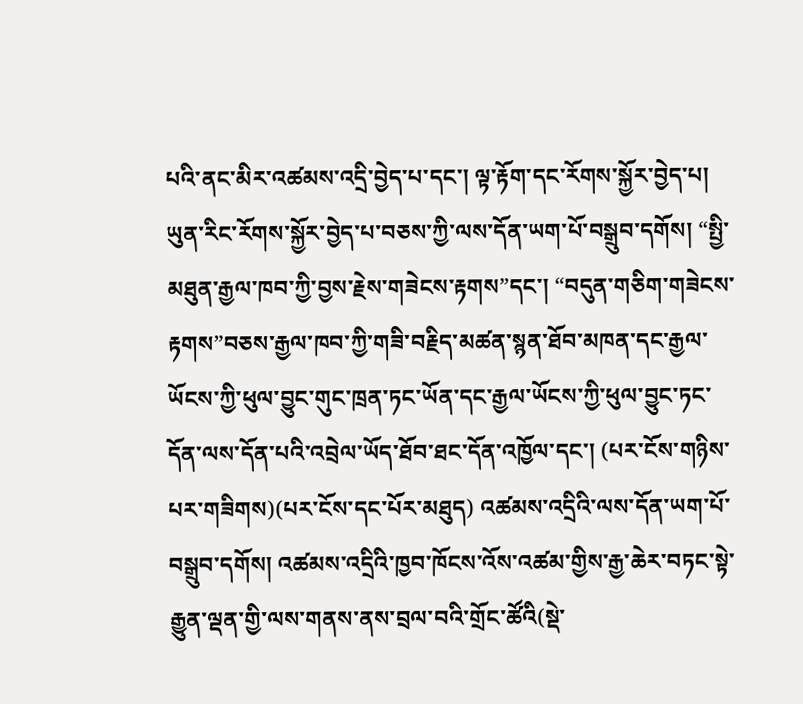པའི་ནང་མིར་འཚམས་འདྲི་བྱེད་པ་དང་། ལྟ་རྟོག་དང་རོགས་སྐྱོར་བྱེད་པ། ཡུན་རིང་རོགས་སྐྱོར་བྱེད་པ་བཅས་ཀྱི་ལས་དོན་ཡག་པོ་བསྒྲུབ་དགོས། “སྤྱི་མཐུན་རྒྱལ་ཁབ་ཀྱི་བྱས་རྗེས་གཟེངས་རྟགས”དང་། “བདུན་གཅིག་གཟེངས་རྟགས”བཅས་རྒྱལ་ཁབ་ཀྱི་གཟི་བརྗིད་མཚན་སྙན་ཐོབ་མཁན་དང་རྒྱལ་ཡོངས་ཀྱི་ཕུལ་བྱུང་གུང་ཁྲན་ཏང་ཡོན་དང་རྒྱལ་ཡོངས་ཀྱི་ཕུལ་བྱུང་ཏང་དོན་ལས་དོན་པའི་འབྲེལ་ཡོད་ཐོབ་ཐང་དོན་འཁྱོལ་དང་། (པར་ངོས་གཉིས་པར་གཟིགས)(པར་ངོས་དང་པོར་མཐུད) འཚམས་འདྲིའི་ལས་དོན་ཡག་པོ་བསྒྲུབ་དགོས། འཚམས་འདྲིའི་ཁྱབ་ཁོངས་འོས་འཚམ་གྱིས་རྒྱ་ཆེར་བཏང་སྟེ་རྒྱུན་ལྡན་གྱི་ལས་གནས་ནས་བྲལ་བའི་གྲོང་ཚོའི(སྡེ་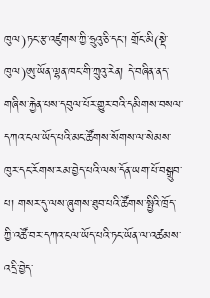ཁུལ)ཏང་རྩ་འཛུགས་ཀྱི་ཧྲུའུ་ཅི་དང་། གྲོང་མི(སྡེ་ཁུལ)ཨུ་ཡོན་ལྷན་ཁང་གི་ཀྲུའུ་རེན། དེ་བཞིན་ནད་གཞིས་རྐྱེན་པས་དབུལ་པོར་གྱུར་བའི་དམིགས་བསལ་དཀའ་ངལ་ཡོད་པའི་མང་ཚོགས་སོགས་ལ་སེམས་ཁུར་དང་རོགས་རམ་བྱེད་པའི་ལས་དོན་ཡག་པོ་བསྒྲུབ་པ། གསར་དུ་ལས་ཞུགས་ཐུབ་པའི་ཚོགས་སྤྱིའི་ཁྲོད་ཀྱི་འཚོ་བར་དཀའ་ངལ་ཡོད་པའི་ཏང་ཡོན་ལ་འཚམས་འདྲི་བྱེད་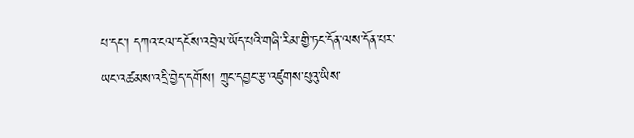པ་དང་། དཀའ་ངལ་དངོས་འབྲེལ་ཡོད་པའི་གཞི་རིམ་གྱི་ཏང་དོན་ལས་དོན་པར་ཡང་འཚམས་འདྲི་བྱེད་དགོས། ཀྲུང་དབྱང་རྩ་འཛུགས་པུའུ་ཡིས་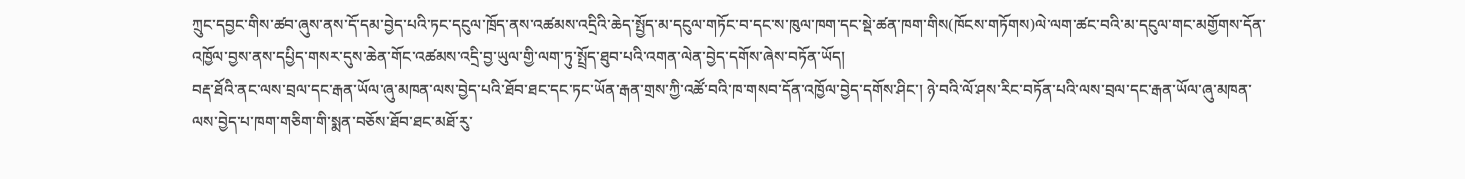ཀྲུང་དབྱང་གིས་ཚབ་ཞུས་ནས་དོ་དམ་བྱེད་པའི་ཏང་དངུལ་ཁྲོད་ནས་འཚམས་འདྲིའི་ཆེད་སྤྱོད་མ་དངུལ་གཏོང་བ་དང་ས་ཁུལ་ཁག་དང་སྡེ་ཚན་ཁག་གིས(ཁོངས་གཏོགས)ལེ་ལག་ཚང་བའི་མ་དངུལ་གང་མགྱོགས་དོན་འཁྱོལ་བྱས་ནས་དཔྱིད་གསར་དུས་ཆེན་གོང་འཚམས་འདྲི་བྱ་ཡུལ་གྱི་ལག་ཏུ་སྤྲོད་ཐུབ་པའི་འགན་ལེན་བྱེད་དགོས་ཞེས་བཏོན་ཡོད།
བརྡ་ཐོའི་ནང་ལས་བྲལ་དང་རྒན་ཡོལ་ཞུ་མཁན་ལས་བྱེད་པའི་ཐོབ་ཐང་དང་ཏང་ཡོན་རྒན་གྲས་ཀྱི་འཚོ་བའི་ཁ་གསབ་དོན་འཁྱོལ་བྱེད་དགོས་ཤིང་། ཉེ་བའི་ལོ་ཤས་རིང་བཏོན་པའི་ལས་བྲལ་དང་རྒན་ཡོལ་ཞུ་མཁན་ལས་བྱེད་པ་ཁག་གཅིག་གི་སྨན་བཅོས་ཐོབ་ཐང་མཐོ་རུ་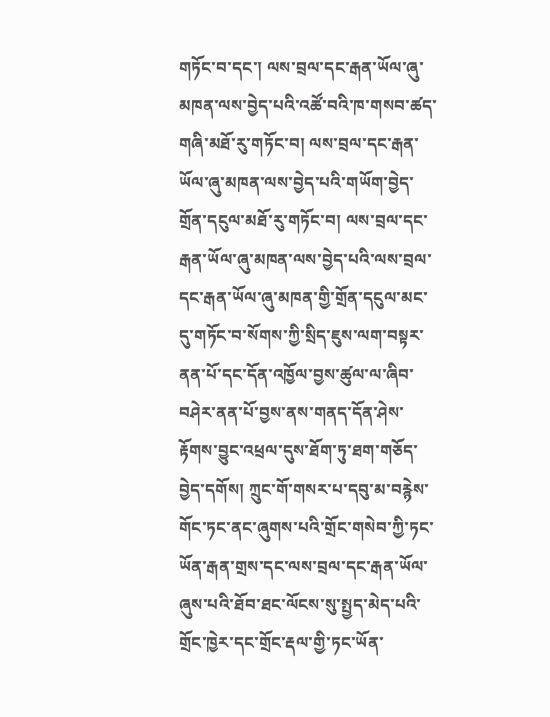གཏོང་བ་དང་། ལས་བྲལ་དང་རྒན་ཡོལ་ཞུ་མཁན་ལས་བྱེད་པའི་འཚོ་བའི་ཁ་གསབ་ཚད་གཞི་མཐོ་རུ་གཏོང་བ། ལས་བྲལ་དང་རྒན་ཡོལ་ཞུ་མཁན་ལས་བྱེད་པའི་གཡོག་བྱེད་གྲོན་དངུལ་མཐོ་རུ་གཏོང་བ། ལས་བྲལ་དང་རྒན་ཡོལ་ཞུ་མཁན་ལས་བྱེད་པའི་ལས་བྲལ་དང་རྒན་ཡོལ་ཞུ་མཁན་གྱི་གྲོན་དངུལ་མང་དུ་གཏོང་བ་སོགས་ཀྱི་སྲིད་ཇུས་ལག་བསྟར་ནན་པོ་དང་དོན་འཁྱོལ་བྱས་ཚུལ་ལ་ཞིབ་བཤེར་ནན་པོ་བྱས་ནས་གནད་དོན་ཤེས་རྟོགས་བྱུང་འཕྲལ་དུས་ཐོག་ཏུ་ཐག་གཅོད་བྱེད་དགོས། ཀྲུང་གོ་གསར་པ་དབུ་མ་བརྙེས་གོང་ཏང་ནང་ཞུགས་པའི་གྲོང་གསེབ་ཀྱི་ཏང་ཡོན་རྒན་གྲས་དང་ལས་བྲལ་དང་རྒན་ཡོལ་ཞུས་པའི་ཐོབ་ཐང་ལོངས་སུ་སྤྱད་མེད་པའི་གྲོང་ཁྱེར་དང་གྲོང་རྡལ་གྱི་ཏང་ཡོན་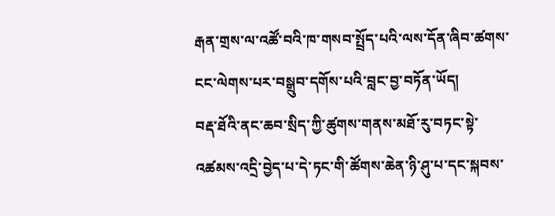རྒན་གྲས་ལ་འཚོ་བའི་ཁ་གསབ་སྤྲོད་པའི་ལས་དོན་ཞིབ་ཚགས་ངང་ལེགས་པར་བསྒྲུབ་དགོས་པའི་བླང་བྱ་བཏོན་ཡོད།
བརྡ་ཐོའི་ནང་ཆབ་སྲིད་ཀྱི་ཚུགས་གནས་མཐོ་རུ་བཏང་སྟེ་འཚམས་འདྲི་བྱེད་པ་དེ་ཏང་གི་ཚོགས་ཆེན་ཉི་ཤུ་པ་དང་སྐབས་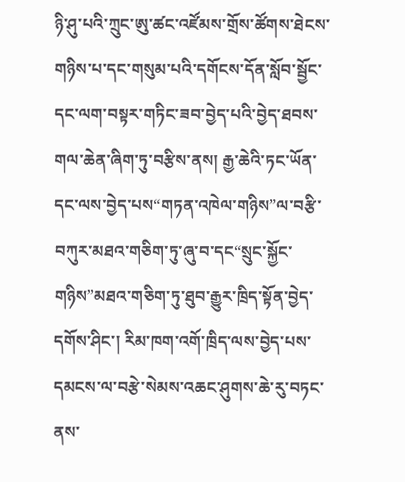ཉི་ཤུ་པའི་ཀྲུང་ཨུ་ཚང་འཛོམས་གྲོས་ཚོགས་ཐེངས་གཉིས་པ་དང་གསུམ་པའི་དགོངས་དོན་སློབ་སྦྱོང་དང་ལག་བསྟར་གཏིང་ཟབ་བྱེད་པའི་བྱེད་ཐབས་གལ་ཆེན་ཞིག་ཏུ་བརྩིས་ནས། རྒྱ་ཆེའི་ཏང་ཡོན་དང་ལས་བྱེད་པས“གཏན་འཁེལ་གཉིས”ལ་བརྩི་བཀུར་མཐའ་གཅིག་ཏུ་ཞུ་བ་དང“སྲུང་སྐྱོང་གཉིས”མཐའ་གཅིག་ཏུ་ཐུབ་རྒྱུར་ཁྲིད་སྟོན་བྱེད་དགོས་ཤིང་། རིམ་ཁག་འགོ་ཁྲིད་ལས་བྱེད་པས་དམངས་ལ་བརྩེ་སེམས་འཆང་ཤུགས་ཆེ་རུ་བཏང་ནས་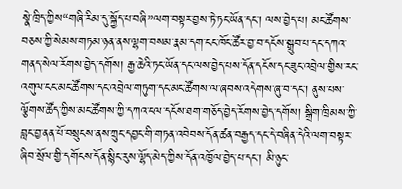སྣེ་ཁྲིད་ཀྱིས“གཞི་རིམ་དུ་སྐྱོད་པ་བཞི”ལག་བསྟར་བྱས་ཏེ་ཏང་ཡོན་དང་། ལས་བྱེད་པ། མང་ཚོགས་བཅས་ཀྱི་སེམས་གཏམ་ཉན་ནས་ལྷག་བསམ་རྣམ་དག་ངང་ཁོང་ཚོར་བྱ་བ་དངོས་སྒྲུབ་པ་དང་དཀའ་གནད་སེལ་རོགས་བྱེད་དགོས། རྒྱ་ཆེའི་ཏང་ཡོན་དང་ལས་བྱེད་པས་དོན་དངོས་དང་ཟུང་འབྲེལ་གྱིས་རང་འགུལ་ངང་མང་ཚོགས་དང་འབྲེལ་གཏུག་དང་མང་ཚོགས་ལ་ཞབས་འདེགས་ཞུ་བ་དང་། ནུས་པས་ལྕོགས་ཚོད་ཀྱིས་མང་ཚོགས་ཀྱི་དཀའ་ངལ་དངོས་ཐག་གཅོད་བྱེད་རོགས་བྱེད་དགོས། སྒྲིག་ཁྲིམས་ཀྱི་བླང་བྱ་ནན་པོ་བསྲུངས་ནས་ཀྲུང་དབྱང་གི་གཏན་འབེབས་དོན་ཚན་བརྒྱད་དང་དེ་བཞིན་དེའི་ལག་བསྟར་ཞིབ་སྲོལ་གྱི་དགོངས་དོན་སྙིང་རུས་ལྷོད་མེད་ཀྱིས་དོན་འཁྱོལ་བྱེད་པ་དང་། མི་ཉུང་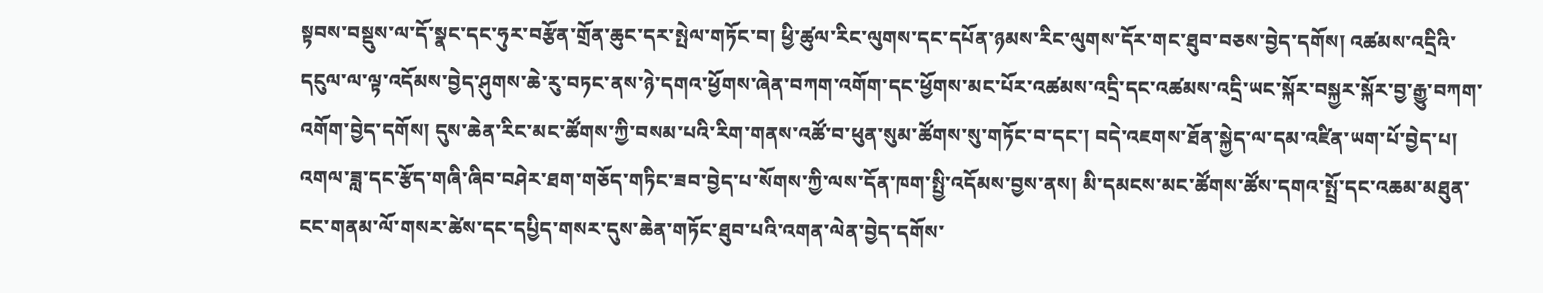སྟབས་བསྡུས་ལ་དོ་སྣང་དང་ཧུར་བརྩོན་གྲོན་ཆུང་དར་སྤེལ་གཏོང་བ། ཕྱི་ཚུལ་རིང་ལུགས་དང་དཔོན་ཉམས་རིང་ལུགས་དོར་གང་ཐུབ་བཅས་བྱེད་དགོས། འཚམས་འདྲིའི་དངུལ་ལ་ལྟ་འདོམས་བྱེད་ཤུགས་ཆེ་རུ་བཏང་ནས་ཉེ་དགའ་ཕྱོགས་ཞེན་བཀག་འགོག་དང་ཕྱོགས་མང་པོར་འཚམས་འདྲི་དང་འཚམས་འདྲི་ཡང་སྐོར་བསྐྱར་སྐོར་བྱ་རྒྱུ་བཀག་འགོག་བྱེད་དགོས། དུས་ཆེན་རིང་མང་ཚོགས་ཀྱི་བསམ་པའི་རིག་གནས་འཚོ་བ་ཕུན་སུམ་ཚོགས་སུ་གཏོང་བ་དང་། བདེ་འཇགས་ཐོན་སྐྱེད་ལ་དམ་འཛིན་ཡག་པོ་བྱེད་པ། འགལ་ཟླ་དང་རྩོད་གཞི་ཞིབ་བཤེར་ཐག་གཅོད་གཏིང་ཟབ་བྱེད་པ་སོགས་ཀྱི་ལས་དོན་ཁག་སྤྱི་འདོམས་བྱས་ནས། མི་དམངས་མང་ཚོགས་ཚོས་དགའ་སྤྲོ་དང་འཆམ་མཐུན་ངང་གནམ་ལོ་གསར་ཚེས་དང་དཔྱིད་གསར་དུས་ཆེན་གཏོང་ཐུབ་པའི་འགན་ལེན་བྱེད་དགོས་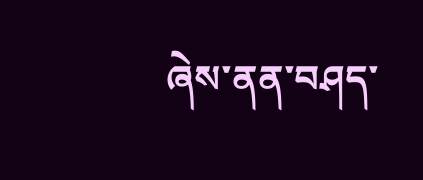ཞེས་ནན་བཤད་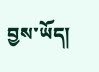བྱས་ཡོད།